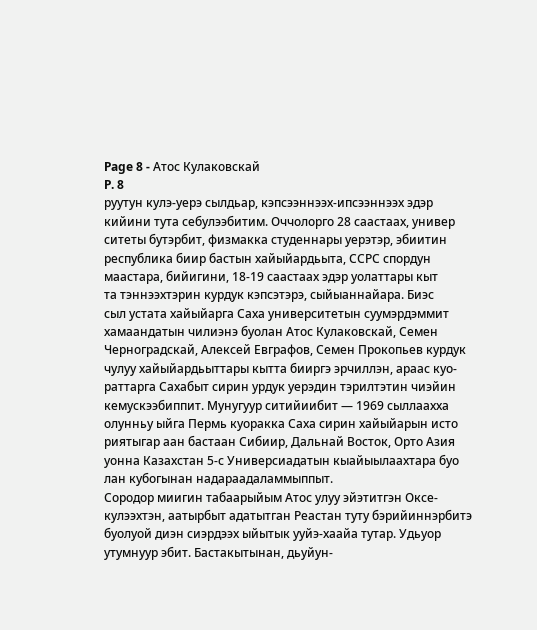Page 8 - Атос Кулаковскай
P. 8
руутун кулэ-уерэ сылдьар, кэпсээннээх-ипсээннээх эдэр
кийини тута себулээбитим. Оччолорго 28 саастаах, универ
ситеты бутэрбит, физмакка студеннары уерэтэр, эбиитин
республика биир бастын хайыйардьыта, ССРС спордун
маастара, бийигини, 18-19 саастаах эдэр уолаттары кыт
та тэннээхтэрин курдук кэпсэтэрэ, сыйыаннайара. Биэс
сыл устата хайыйарга Саха университетын суумэрдэммит
хамаандатын чилиэнэ буолан Атос Кулаковскай, Семен
Черноградскай, Алексей Евграфов, Семен Прокопьев курдук
чулуу хайыйардьыттары кытта бииргэ эрчиллэн, араас куо-
раттарга Сахабыт сирин урдук уерэдин тэрилтэтин чиэйин
кемускээбиппит. Мунугуур ситийиибит — 1969 сыллаахха
олунньу ыйга Пермь куоракка Саха сирин хайыйарын исто
риятыгар аан бастаан Сибиир, Дальнай Восток, Орто Азия
уонна Казахстан 5-с Универсиадатын кыайыылаахтара буо
лан кубогынан надараадаламмыппыт.
Сородор миигин табаарыйым Атос улуу эйэтитгэн Оксе-
кулээхтэн, аатырбыт адатытган Реастан туту бэрийиннэрбитэ
буолуой диэн сиэрдээх ыйытык ууйэ-хаайа тутар. Удьуор
утумнуур эбит. Бастакытынан, дьуйун-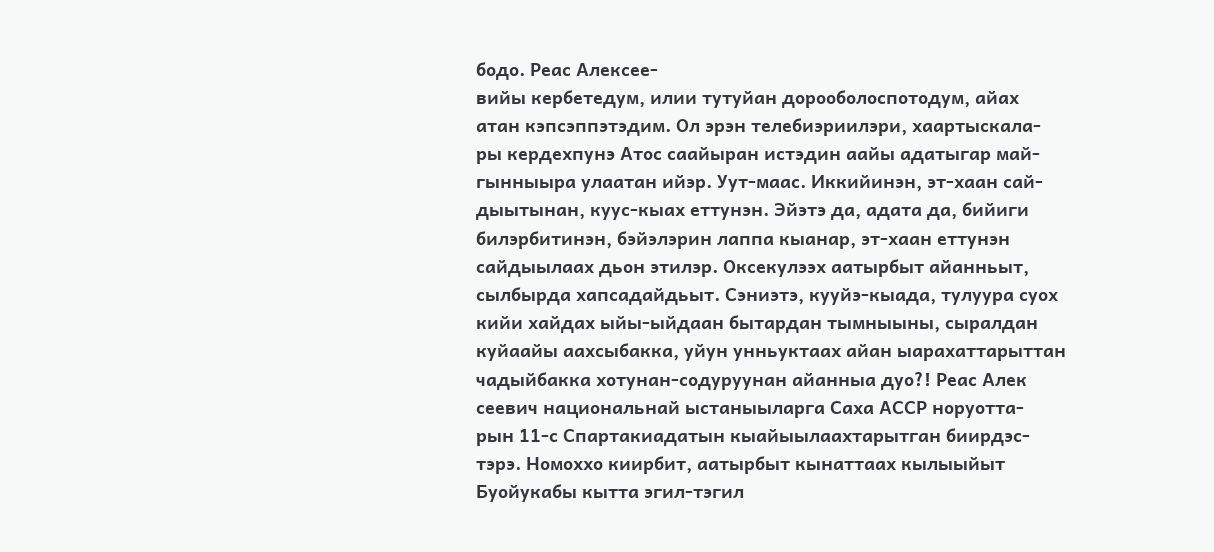бодо. Реас Алексее-
вийы кербетедум, илии тутуйан дорооболоспотодум, айах
атан кэпсэппэтэдим. Ол эрэн телебиэриилэри, хаартыскала-
ры кердехпунэ Атос саайыран истэдин аайы адатыгар май-
гынныыра улаатан ийэр. Уут-маас. Иккийинэн, эт-хаан сай-
дыытынан, куус-кыах еттунэн. Эйэтэ да, адата да, бийиги
билэрбитинэн, бэйэлэрин лаппа кыанар, эт-хаан еттунэн
сайдыылаах дьон этилэр. Оксекулээх аатырбыт айанньыт,
сылбырда хапсадайдьыт. Сэниэтэ, кууйэ-кыада, тулуура суох
кийи хайдах ыйы-ыйдаан бытардан тымныыны, сыралдан
куйаайы аахсыбакка, уйун унньуктаах айан ыарахаттарыттан
чадыйбакка хотунан-содуруунан айанныа дуо?! Реас Алек
сеевич национальнай ыстаныыларга Саха АССР норуотта-
рын 11-с Спартакиадатын кыайыылаахтарытган биирдэс-
тэрэ. Номоххо киирбит, аатырбыт кынаттаах кылыыйыт
Буойукабы кытта эгил-тэгил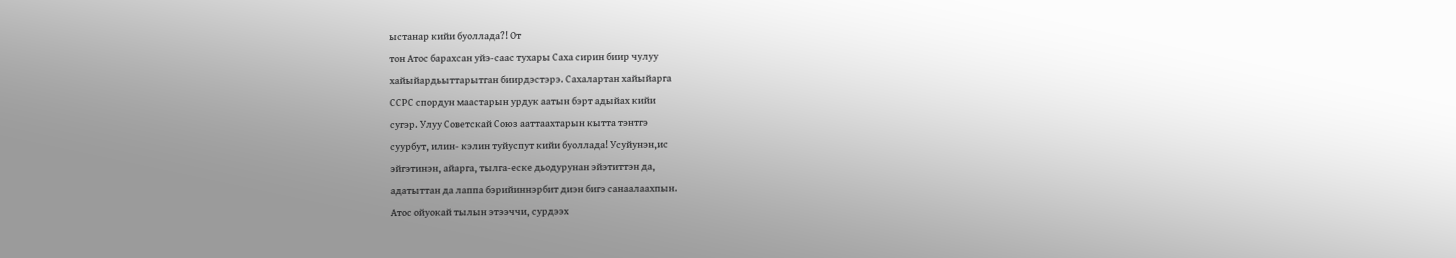ыстанар кийи буоллада?! От
тон Атос барахсан уйэ-саас тухары Саха сирин биир чулуу
хайыйардьыттарытган биирдэстэрэ. Сахалартан хайыйарга
ССРС спордун маастарын урдук аатын бэрт адыйах кийи
сугэр. Улуу Советскай Союз ааттаахтарын кытта тэнтгэ
суурбут, илин- кэлин туйуспут кийи буоллада! Усуйунэн,ис
эйгэтинэн, айарга, тылга-еске дьодурунан эйэтиттэн да,
адатыттан да лаппа бэрийиннэрбит диэн бигэ санаалаахпын.
Атос ойуокай тылын этээччи, сурдээх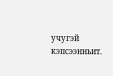учугэй кэпсээнньит.